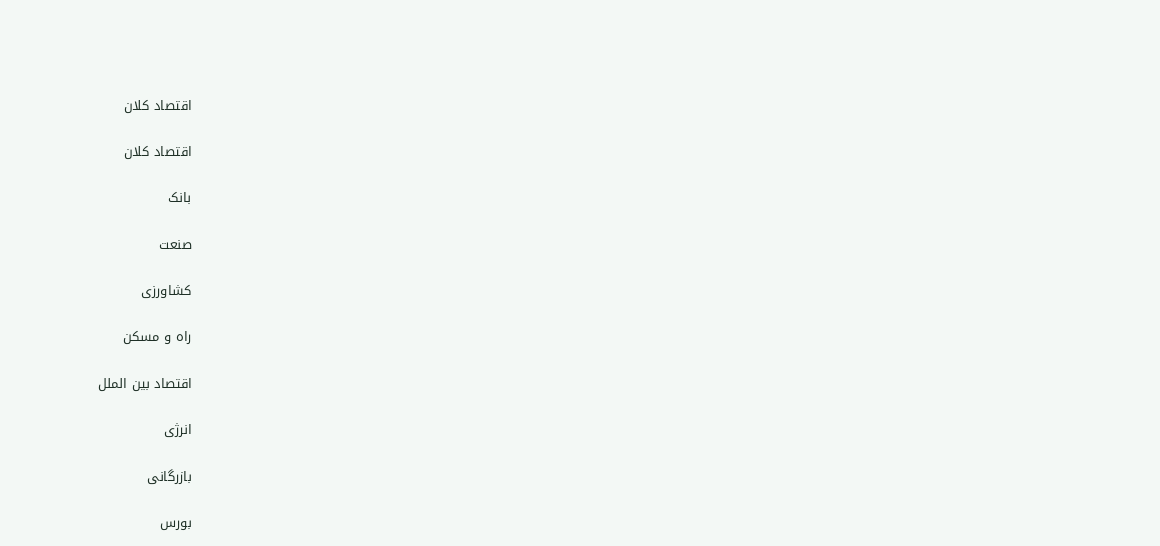اقتصاد کلان

اقتصاد کلان

بانک

صنعت

کشاورزی

راه و مسکن

اقتصاد بین الملل

انرژی

بازرگانی

بورس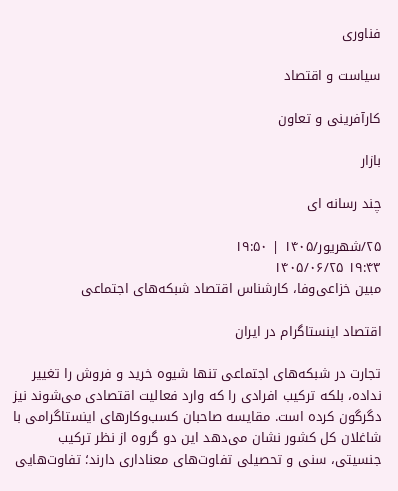فناوری

سیاست و اقتصاد

کارآفرینی و تعاون

بازار

چند رسانه ای

۲۵/شهريور/۱۴۰۵ | ۱۹:۵۰
۱۹:۴۳ ۱۴۰۵/۰۶/۲۵
مبین خزاعی‌وفا، کارشناس اقتصاد شبکه‌های اجتماعی

اقتصاد اینستاگرام در ایران

تجارت در شبکه‌های اجتماعی تنها شیوه خرید و فروش را تغییر نداده، بلکه ترکیب افرادی را که وارد فعالیت اقتصادی می‌شوند نیز دگرگون کرده است. مقایسه صاحبان کسب‌وکارهای اینستاگرامی با شاغلان کل کشور نشان می‌دهد این دو گروه از نظر ترکیب جنسیتی، سنی و تحصیلی تفاوت‌های معناداری دارند؛ تفاوت‌هایی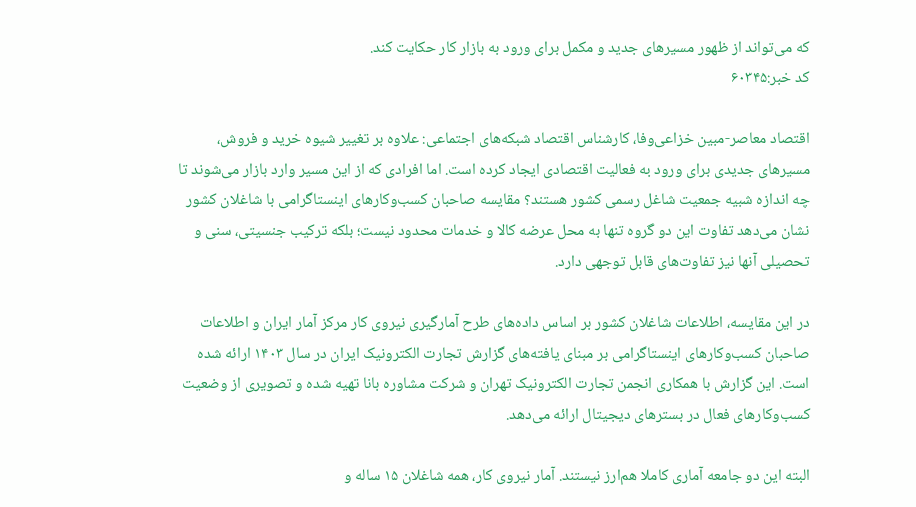که می‌تواند از ظهور مسیرهای جدید و مکمل برای ورود به بازار کار حکایت کند.
کد خبر:۶۰۳۴۵

اقتصاد معاصر-مبین خزاعی‌وفا، کارشناس اقتصاد شبکه‌های اجتماعی: علاوه بر تغییر شیوه خرید و فروش، مسیرهای جدیدی برای ورود به فعالیت اقتصادی ایجاد کرده است. اما افرادی که از این مسیر وارد بازار می‌شوند تا چه اندازه شبیه جمعیت شاغل رسمی کشور هستند؟ مقایسه صاحبان کسب‌وکارهای اینستاگرامی با شاغلان کشور نشان می‌دهد تفاوت این دو گروه تنها به محل عرضه کالا و خدمات محدود نیست؛ بلکه ترکیب جنسیتی، سنی و تحصیلی آنها نیز تفاوت‌های قابل توجهی دارد.

در این مقایسه، اطلاعات شاغلان کشور بر اساس داده‌های طرح آمارگیری نیروی کار مرکز آمار ایران و اطلاعات صاحبان کسب‌وکارهای اینستاگرامی بر مبنای یافته‌های گزارش تجارت الکترونیک ایران در سال ۱۴۰۳ ارائه شده است. این گزارش با همکاری انجمن تجارت الکترونیک تهران و شرکت مشاوره بانا تهیه شده و تصویری از وضعیت کسب‌وکارهای فعال در بسترهای دیجیتال ارائه می‌دهد.

البته این دو جامعه آماری کاملا هم‌ارز نیستند. آمار نیروی کار، همه شاغلان ۱۵ ساله و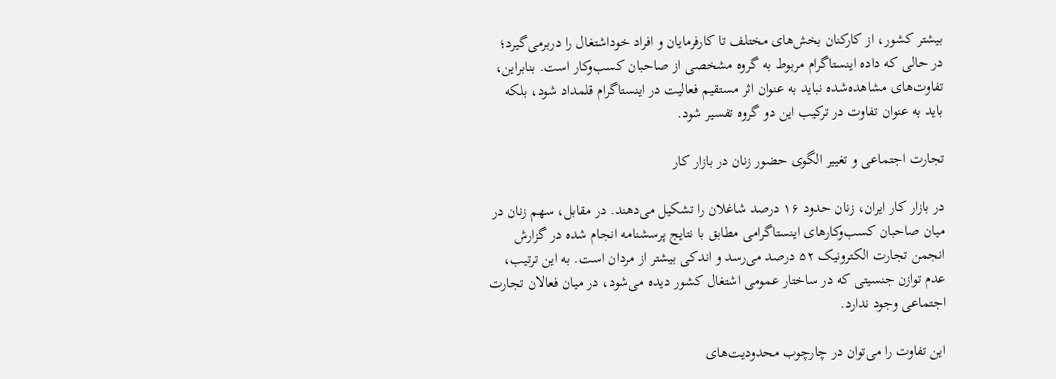بیشتر کشور، از کارکنان بخش‌های مختلف تا کارفرمایان و افراد خوداشتغال را دربرمی‌گیرد؛ در حالی که داده اینستاگرام مربوط به گروه مشخصی از صاحبان کسب‌وکار است. بنابراین، تفاوت‌های مشاهده‌شده نباید به ‌عنوان اثر مستقیم فعالیت در اینستاگرام قلمداد شود، بلکه باید به ‌عنوان تفاوت در ترکیب این دو گروه تفسیر شود.

تجارت اجتماعی و تغییر الگوی حضور زنان در بازار کار

در بازار کار ایران، زنان حدود ۱۶ درصد شاغلان را تشکیل می‌دهند. در مقابل، سهم زنان در میان صاحبان کسب‌وکارهای اینستاگرامی مطابق با نتایج پرسشنامه انجام شده در گزارش انجمن تجارت الکترونیک ۵۲ درصد می‌رسد و اندکی بیشتر از مردان است. به این ترتیب، عدم توازن جنسیتی که در ساختار عمومی اشتغال کشور دیده می‌شود، در میان فعالان تجارت اجتماعی وجود ندارد.

این تفاوت را می‌توان در چارچوب محدودیت‌های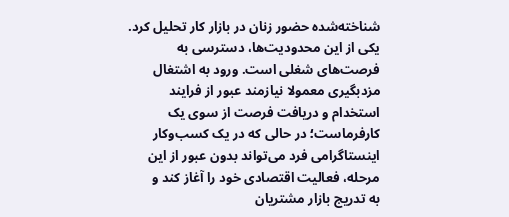شناخته‌شده حضور زنان در بازار کار تحلیل کرد. یکی از این محدودیت‌ها، دسترسی به فرصت‌های شغلی است. ورود به اشتغال مزدبگیری معمولا نیازمند عبور از فرایند استخدام و دریافت فرصت از سوی یک کارفرماست؛ در حالی که در یک کسب‌وکار اینستاگرامی فرد می‌تواند بدون عبور از این مرحله، فعالیت اقتصادی خود را آغاز کند و به ‌تدریج بازار مشتریان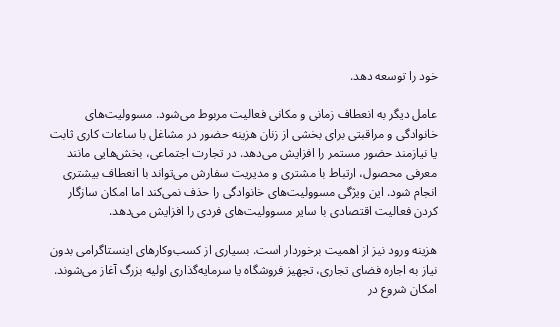خود را توسعه دهد.

عامل دیگر به انعطاف زمانی و مکانی فعالیت مربوط می‌شود. مسوولیت‌های خانوادگی و مراقبتی برای بخشی از زنان هزینه حضور در مشاغل با ساعات کاری ثابت یا نیازمند حضور مستمر را افزایش می‌دهد. در تجارت اجتماعی، بخش‌هایی مانند معرفی محصول، ارتباط با مشتری و مدیریت سفارش می‌تواند با انعطاف بیشتری انجام شود. این ویژگی مسوولیت‌های خانوادگی را حذف نمی‌کند اما امکان سازگار کردن فعالیت اقتصادی با سایر مسوولیت‌های فردی را افزایش می‌دهد.

هزینه ورود نیز از اهمیت برخوردار است. بسیاری از کسب‌وکارهای اینستاگرامی بدون نیاز به اجاره فضای تجاری، تجهیز فروشگاه یا سرمایه‌گذاری اولیه بزرگ آغاز می‌شوند. امکان شروع در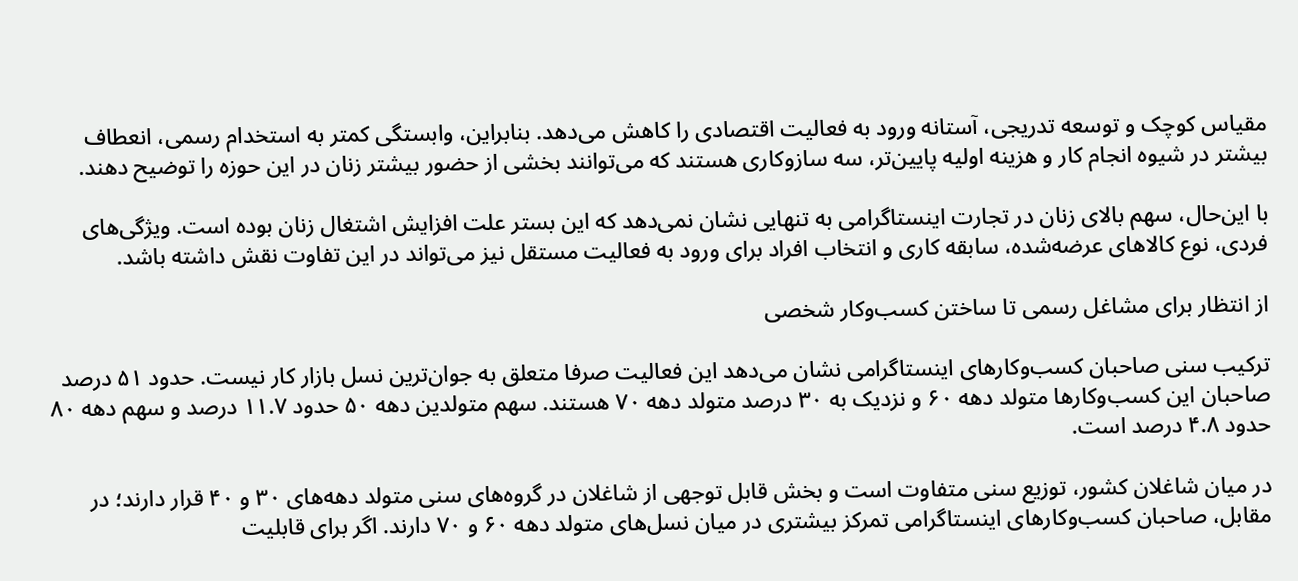مقیاس کوچک و توسعه تدریجی، آستانه ورود به فعالیت اقتصادی را کاهش می‌دهد. بنابراین، وابستگی کمتر به استخدام رسمی، انعطاف بیشتر در شیوه انجام کار و هزینه اولیه پایین‌تر، سه سازوکاری هستند که می‌توانند بخشی از حضور بیشتر زنان در این حوزه را توضیح دهند.

با این‌حال، سهم بالای زنان در تجارت اینستاگرامی به تنهایی نشان نمی‌دهد که این بستر علت افزایش اشتغال زنان بوده است. ویژگی‌های فردی، نوع کالاهای عرضه‌شده، سابقه کاری و انتخاب افراد برای ورود به فعالیت مستقل نیز می‌تواند در این تفاوت نقش داشته باشد.

از انتظار برای مشاغل رسمی تا ساختن کسب‌وکار شخصی

ترکیب سنی صاحبان کسب‌وکارهای اینستاگرامی نشان می‌دهد این فعالیت صرفا متعلق به جوان‌ترین نسل بازار کار نیست. حدود ۵۱ درصد صاحبان این کسب‌وکارها متولد دهه ۶۰ و نزدیک به ۳۰ درصد متولد دهه ۷۰ هستند. سهم متولدین دهه ۵۰ حدود ۱۱.۷ درصد و سهم دهه ۸۰ حدود ۴.۸ درصد است.

در میان شاغلان کشور، توزیع سنی متفاوت است و بخش قابل توجهی از شاغلان در گروه‌های سنی متولد دهه‌های ۳۰ و ۴۰ قرار دارند؛ در مقابل، صاحبان کسب‌وکارهای اینستاگرامی تمرکز بیشتری در میان نسل‌های متولد دهه ۶۰ و ۷۰ دارند. اگر برای قابلیت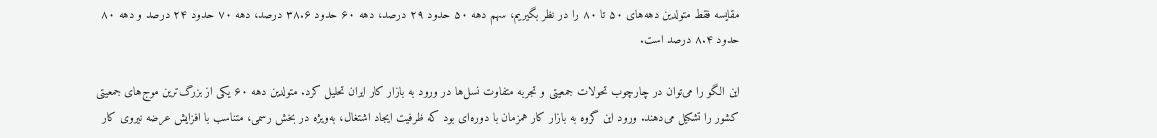مقایسه فقط متولدین دهه‌های ۵۰ تا ۸۰ را در نظر بگیریم، سهم دهه ۵۰ حدود ۲۹ درصد، دهه ۶۰ حدود ۳۸.۶ درصد، دهه ۷۰ حدود ۲۴ درصد و دهه ۸۰ حدود ۸.۴ درصد است.

این الگو را می‌توان در چارچوب تحولات جمعیتی و تجربه متفاوت نسل‌ها در ورود به بازار کار ایران تحلیل کرد. متولدین دهه ۶۰ یکی از بزرگ‌ترین موج‌های جمعیتی کشور را تشکیل می‌دهند. ورود این گروه به بازار کار همزمان با دوره‌ای بود که ظرفیت ایجاد اشتغال، به‌ویژه در بخش رسمی، متناسب با افزایش عرضه نیروی کار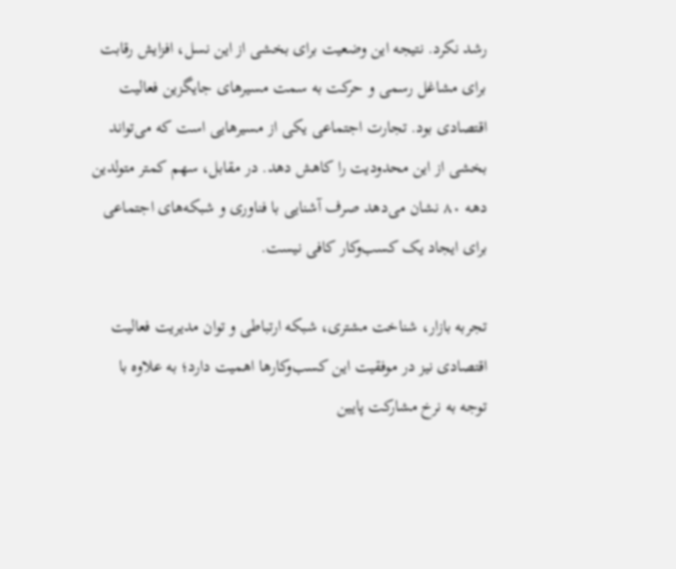رشد نکرد. نتیجه این وضعیت برای بخشی از این نسل، افزایش رقابت برای مشاغل رسمی و حرکت به سمت مسیرهای جایگزین فعالیت اقتصادی بود. تجارت اجتماعی یکی از مسیرهایی است که می‌تواند بخشی از این محدودیت را کاهش دهد. در مقابل، سهم کمتر متولدین دهه ۸۰ نشان می‌دهد صرف آشنایی با فناوری و شبکه‌های اجتماعی برای ایجاد یک کسب‌وکار کافی نیست.

تجربه بازار، شناخت مشتری، شبکه ارتباطی و توان مدیریت فعالیت اقتصادی نیز در موفقیت این کسب‌وکارها اهمیت دارد؛ به ‌علاوه با توجه به نرخ مشارکت پایین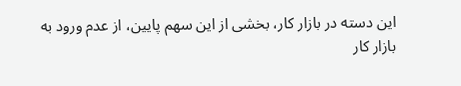این دسته در بازار کار، بخشی از این سهم پایین، از عدم ورود به بازار کار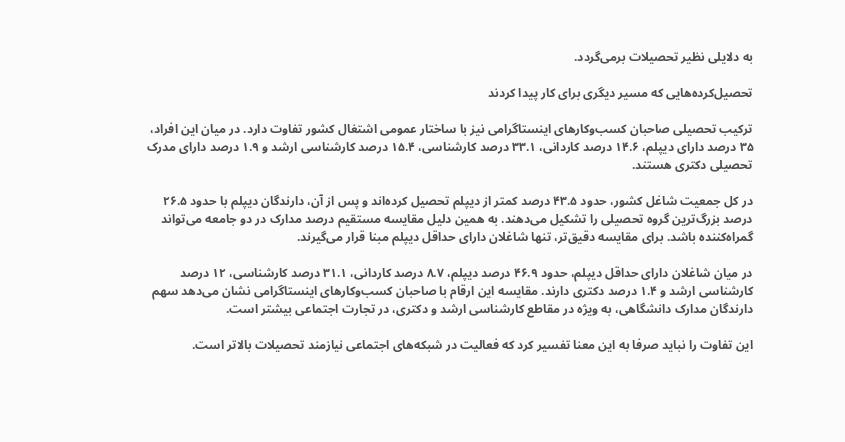به دلایلی نظیر تحصیلات برمی‌گردد.

تحصیل‌کرده‌هایی که مسیر دیگری برای کار پیدا کردند

ترکیب تحصیلی صاحبان کسب‌وکارهای اینستاگرامی نیز با ساختار عمومی اشتغال کشور تفاوت دارد. در میان این افراد، ۳۵ درصد دارای دیپلم، ۱۴.۶ درصد کاردانی، ۳۳.۱ درصد کارشناسی، ۱۵.۴ درصد کارشناسی ارشد و ۱.۹ درصد دارای مدرک تحصیلی دکتری هستند.

در کل جمعیت شاغل کشور، حدود ۴۳.۵ درصد کمتر از دیپلم تحصیل کرده‌اند و پس از آن، دارندگان دیپلم با حدود ۲۶.۵ درصد بزرگ‌ترین گروه تحصیلی را تشکیل می‌دهند. به همین دلیل مقایسه مستقیم درصد مدارک در دو جامعه می‌تواند گمراه‌کننده باشد. برای مقایسه دقیق‌تر، تنها شاغلان دارای حداقل دیپلم مبنا قرار می‌گیرند.

در میان شاغلان دارای حداقل دیپلم، حدود ۴۶.۹ درصد دیپلم، ۸.۷ درصد کاردانی، ۳۱.۱ درصد کارشناسی، ۱۲ درصد کارشناسی ارشد و ۱.۴ درصد دکتری دارند. مقایسه این ارقام با صاحبان کسب‌وکارهای اینستاگرامی نشان می‌دهد سهم دارندگان مدارک دانشگاهی، به ‌ویژه در مقاطع کارشناسی ارشد و دکتری، در تجارت اجتماعی بیشتر است.

این تفاوت را نباید صرفا به این معنا تفسیر کرد که فعالیت در شبکه‌های اجتماعی نیازمند تحصیلات بالاتر است.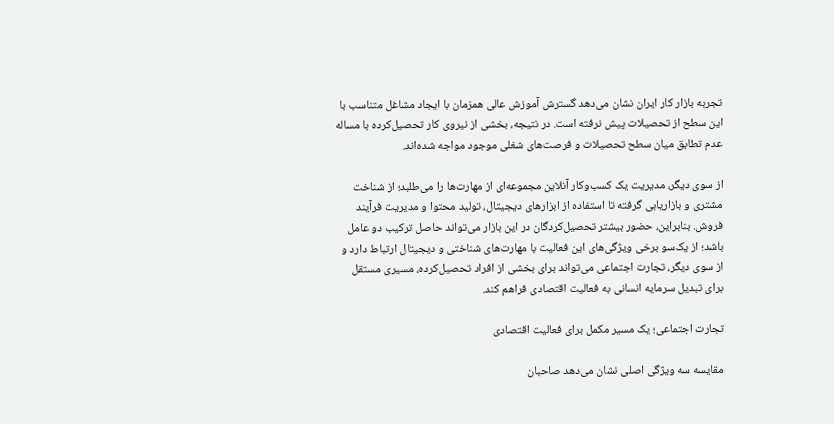تجربه بازار کار ایران نشان می‌دهد گسترش آموزش عالی همزمان با ایجاد مشاغل متناسب با این سطح از تحصیلات پیش نرفته است. در نتیجه، بخشی از نیروی کار تحصیل‌کرده با مساله عدم تطابق میان سطح تحصیلات و فرصت‌های شغلی موجود مواجه شده‌اند.

از سوی دیگر، مدیریت یک کسب‌وکار آنلاین مجموعه‌ای از مهارت‌ها را می‌طلبد؛ از شناخت مشتری و بازاریابی گرفته تا استفاده از ابزارهای دیجیتال، تولید محتوا و مدیریت فرآیند فروش. بنابراین، حضور بیشتر تحصیل‌کردگان در این بازار می‌تواند حاصل ترکیب دو عامل باشد؛ از یک‌سو برخی ویژگی‌های این فعالیت با مهارت‌های شناختی و دیجیتال ارتباط دارد و از سوی دیگر، تجارت اجتماعی می‌تواند برای بخشی از افراد تحصیل‌کرده، مسیری مستقل برای تبدیل سرمایه انسانی به فعالیت اقتصادی فراهم کند.

تجارت اجتماعی؛ یک مسیر مکمل برای فعالیت اقتصادی

مقایسه سه ویژگی اصلی نشان می‌دهد صاحبان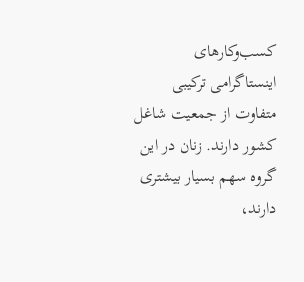کسب‌وکارهای اینستاگرامی ترکیبی متفاوت از جمعیت شاغل کشور دارند. زنان در این گروه سهم بسیار بیشتری دارند،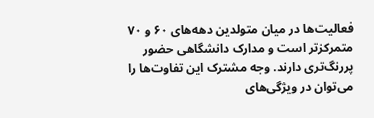فعالیت‌ها در میان متولدین دهه‌های ۶۰ و ۷۰ متمرکزتر است و مدارک دانشگاهی حضور پررنگ‌تری دارند. وجه مشترک این تفاوت‌ها را می‌توان در ویژگی‌های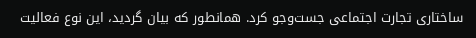ساختاری تجارت اجتماعی جست‌وجو کرد. همانطور که بیان گردید، این نوع فعالیت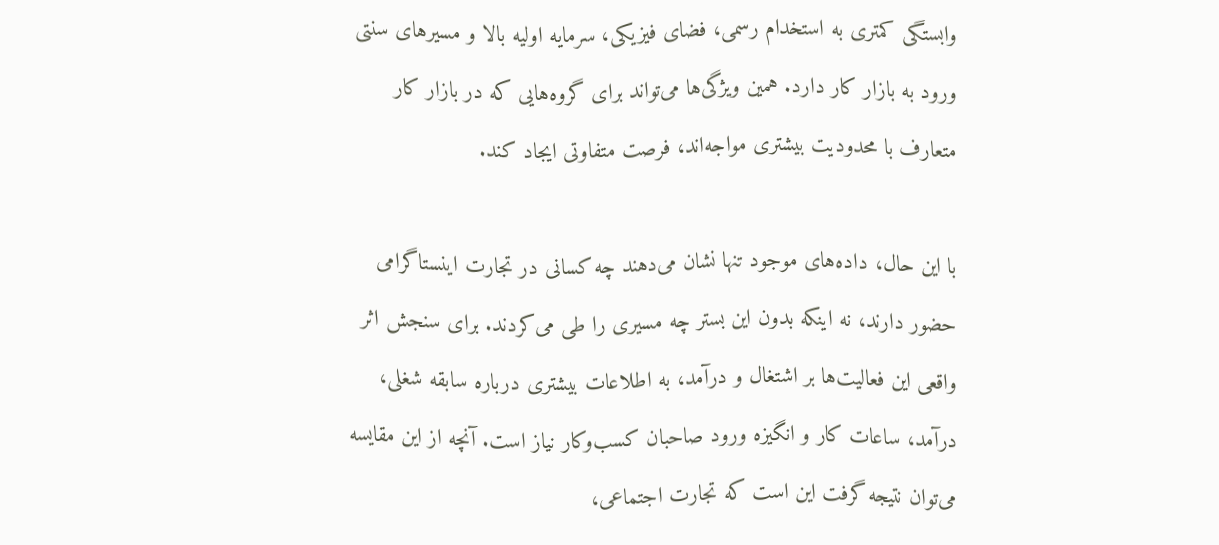وابستگی کمتری به استخدام رسمی، فضای فیزیکی، سرمایه اولیه بالا و مسیرهای سنتی ورود به بازار کار دارد. همین ویژگی‌ها می‌تواند برای گروه‌هایی که در بازار کار متعارف با محدودیت بیشتری مواجه‌اند، فرصت متفاوتی ایجاد کند.

با این حال، داده‌های موجود تنها نشان می‌دهند چه کسانی در تجارت اینستاگرامی حضور دارند، نه اینکه بدون این بستر چه مسیری را طی می‌کردند. برای سنجش اثر واقعی این فعالیت‌ها بر اشتغال و درآمد، به اطلاعات بیشتری درباره سابقه شغلی، درآمد، ساعات کار و انگیزه ورود صاحبان کسب‌وکار نیاز است. آنچه از این مقایسه می‌توان نتیجه گرفت این است که تجارت اجتماعی،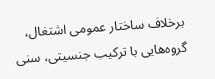برخلاف ساختار عمومی اشتغال، گروه‌هایی با ترکیب جنسیتی، سنی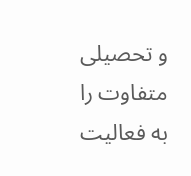و تحصیلی متفاوت را به فعالیت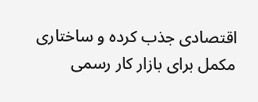اقتصادی جذب کرده و ساختاری مکمل برای بازار کار رسمی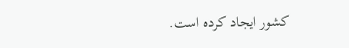کشور ایجاد کرده است.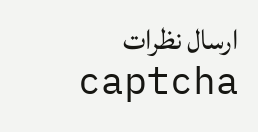ارسال نظرات
captcha